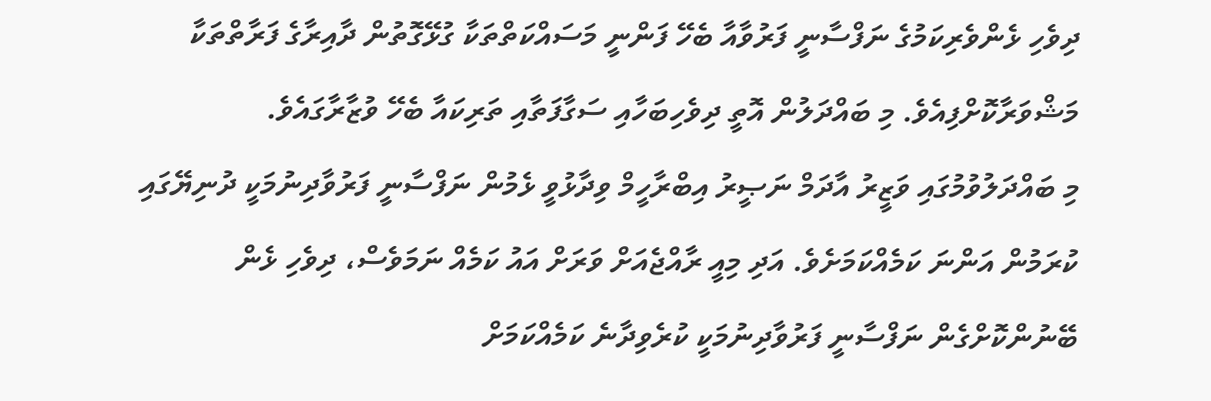ދިވެހި ޅެންވެރިކަމުގެ ނަފްސާނީ ފަރުވާއާ ބެހޭ ފަންނީ މަސައްކަތްތަކާ ގުޅޭގޮތުން ދާއިރާގެ ފަރާތްތަކާ މަޝްވަރާކޮށްފިއެވެ. މި ބައްދަލުން އޮތީ ދިވެހިބަހާއި ސަގާފަތާއި ތަރިކައާ ބެހޭ ވުޒާރާގައެވެ.
މި ބައްދަލުވުމުގައި ވަޒީރު އާދަމް ނަޞީރު އިބްރާހީމް ވިދާޅުވީ ޅެމުން ނަފްސާނީ ފަރުވާދިނުމަކީ ދުނިޔޭގައި ކުރަމުން އަންނަ ކަމެއްކަމަށެވެ. އަދި މިއީ ރާއްޖެއަށް ވަރަށް އައު ކަމެއް ނަމަވެސް، ދިވެހި ޅެން ބޭނުންކޮށްގެން ނަފްސާނީ ފަރުވާދިނުމަކީ ކުރެވިދާނެ ކަމެއްކަމަށް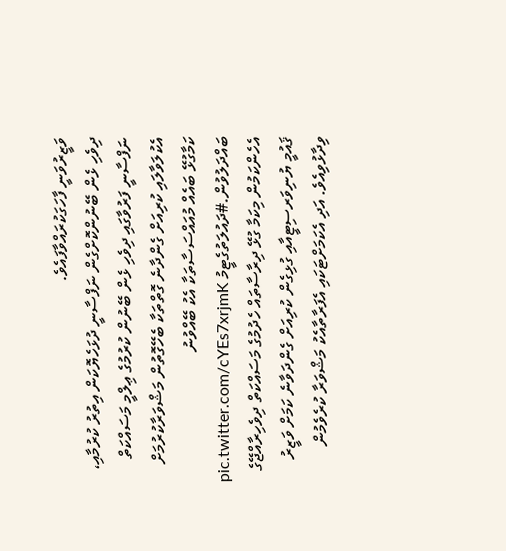ވަޒީރުވަނީ ފާހަގަކުރައްވާފައެވެ.
ދިވެހި ޅެން ބޭނުންކޮށްގެން ނަފްސާނީ ދުޅަހެޔޮކަން އިތުރު ކުރުމާއި، ނަފްސާނީ ފަރުވާގައި ދިވެހި ޅެން ބޭނުން ކުރުމުގެ ޢިލްމީ މަސައްކަތް އެކުލަވާލައި ކުރިއަށް ގެންދާނެ ގޮތްތަކާ ބެހޭގޮތުން މަޝްވަރާކުރުމަށް ކަމާގުޅޭ ބައެއް މުއައްސަސާތަކާ އެކު ބޭއްވުނު ބައްދަލުވުން.#ދައުލަތުގެޓީމު pic.twitter.com/cYEs7xrjmK
އެހެންކަމުން މިކަމާ ގުޅޭ ދިރާސާތައް ހެދުމުގެ މަސައްކަތް ދިވެހިރާއްޖޭގެ ޤައުމީ ޔުނިވަރސިޓީއާއި ގުޅިގެން ކުރިއަށް ގެންދަވާނެ ކަމަށް ވަޒީރު ވިދާޅުވިއެވެ. އަދި އެކަމަށްޓަކައި އެފަރާތާއެކު މަޝްވަރާ ކުރެވެމުން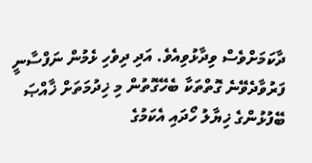ދާކަމަށްވެސް ވިދާޅުވިއެވެ. އަދި ދިވެހި ޅެމުން ނަފްސާނީ ފަރުވާދެވޭނެ ގޮތްތަކާ ބެހޭގޮތުން މި ޚިދުމަތަށް ޚާއްޞަ ބޭފުޅުންގެ ޚިޔާލު ހޯދައި އެކަމުގެ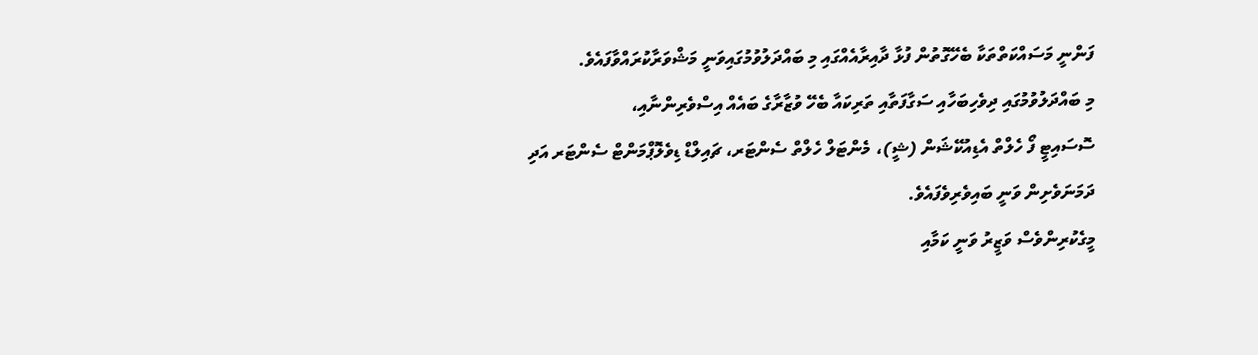ފަންނީ މަސައްކަތްތަކާ ބެހޭގޮތުން ފުޅާ ދާއިރާއެއްގައި މި ބައްދަލުވުމުގައިވަނީ މަޝްވަރާކުރައްވާފައެވެ.
މި ބައްދަލުވުމުގައި ދިވެހިބަހާއި ސަގާފަތާއި ތަރިކައާ ބެހޭ ވުޒާރާގެ ބައެއް އިސްވެރިންނާއި،
ސޮސައިޓީ ފޯ ހެލްތް އެޑިއުކޭޝަން (ޝީ)، މެންޓަލް ހެލްތް ސެންޓަރ، ޗައިލްޑް ޑިވެލޮޕްމަންޓް ސެންޓަރ އަދި ދަމަނަވެށިން ވަނީ ބައިވެރިވެފައެވެ.
މީގެކުރިންވެސް ވަޒީރު ވަނީ ކަމާއި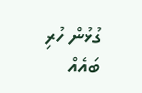ގުޅުން ހުރި ބައެއް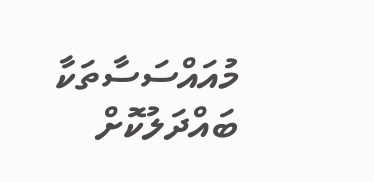މުއައްސަސާތަކާ ބައްދަލުކޮށް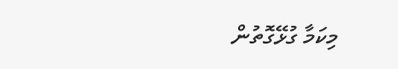މިކަމާ ގުޅޭގޮތުން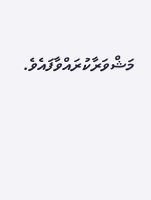މަޝްވަރާކުރައްވާފައެވެ.